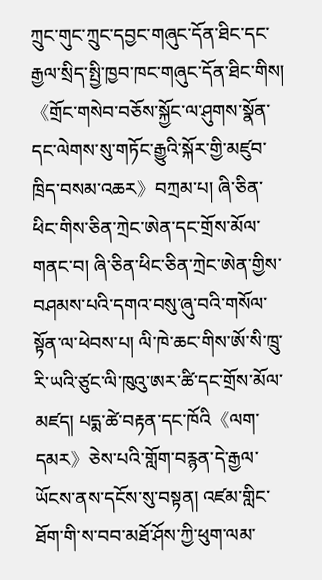ཀྲུང་གུང་ཀྲུང་དབྱང་གཞུང་དོན་ཐིང་དང་རྒྱལ་སྲིད་སྤྱི་ཁྱབ་ཁང་གཞུང་དོན་ཐིང་གིས། 《གྲོང་གསེབ་བཅོས་སྐྱོང་ལ་ཤུགས་སྣོན་དང་ལེགས་སུ་གཏོང་རྒྱུའི་སྐོར་གྱི་མཛུབ་ཁྲིད་བསམ་འཆར》བཀྲམ་པ། ཞི་ཅིན་ཕིང་གིས་ཅིན་ཀྲེང་ཨེན་དང་གྲོས་མོལ་གནང་བ། ཞི་ཅིན་ཕིང་ཅིན་ཀྲེང་ཨེན་གྱིས་བཤམས་པའི་དགའ་བསུ་ཞུ་བའི་གསོལ་སྟོན་ལ་ཕེབས་པ། ལི་ཁེ་ཆང་གིས་ཨོ་སི་ཁྲུ་རི་ཡའི་ཙུང་ལི་ཁུའུ་ཨར་ཚི་དང་གྲོས་མོལ་མཛད། པདྨ་ཚེ་བརྟན་དང་ཁོའི《ལག་དམར》ཅེས་པའི་གློག་བརྙན་དེ་རྒྱལ་ཡོངས་ནས་དངོས་སུ་བསྟན། འཛམ་གླིང་ཐོག་གི་ས་བབ་མཐོ་ཤོས་ཀྱི་ཕུག་ལམ་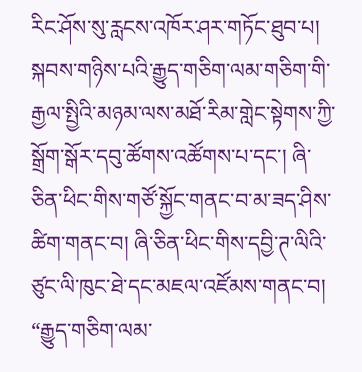རིང་ཤོས་སུ་རླངས་འཁོར་ཤར་གཏོང་ཐུབ་པ། སྐབས་གཉིས་པའི་རྒྱུད་གཅིག་ལམ་གཅིག་གི་རྒྱལ་སྤྱིའི་མཉམ་ལས་མཐོ་རིམ་གླེང་སྟེགས་ཀྱི་སྒྲོག་སྒོར་དབུ་ཚོགས་འཚོགས་པ་དང་། ཞི་ཅིན་ཕིང་གིས་གཙོ་སྐྱོང་གནང་བ་མ་ཟད་ཤིས་ཚིག་གནང་བ། ཞི་ཅིན་ཕིང་གིས་དབྱི་ཊ་ལིའི་ཙུང་ལི་ཁུང་ཐེ་དང་མཇལ་འཛོམས་གནང་བ། “རྒྱུད་གཅིག་ལམ་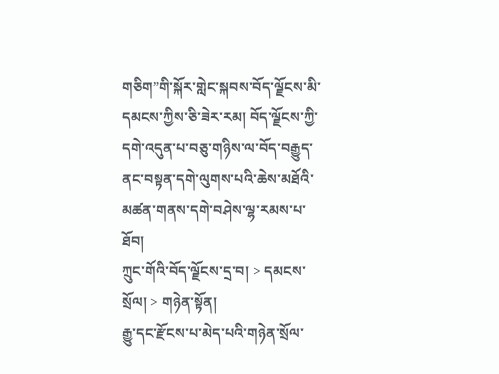གཅིག”གི་སྐོར་གླེང་སྐབས་བོད་ལྗོངས་མི་དམངས་ཀྱིས་ཅི་ཟེར་རམ། བོད་ལྗོངས་ཀྱི་དགེ་འདུན་པ་བཅུ་གཉིས་ལ་བོད་བརྒྱུད་ནང་བསྟན་དགེ་ལུགས་པའི་ཆེས་མཐོའི་མཚན་གནས་དགེ་བཤེས་ལྷ་རམས་པ་ཐོབ།
ཀྲུང་གོའི་བོད་ལྗོངས་དྲ་བ། > དམངས་སྲོལ། > གཉེན་སྟོན།
རྒྱུ་དང་རྫོངས་པ་མེད་པའི་གཉེན་སྲོལ་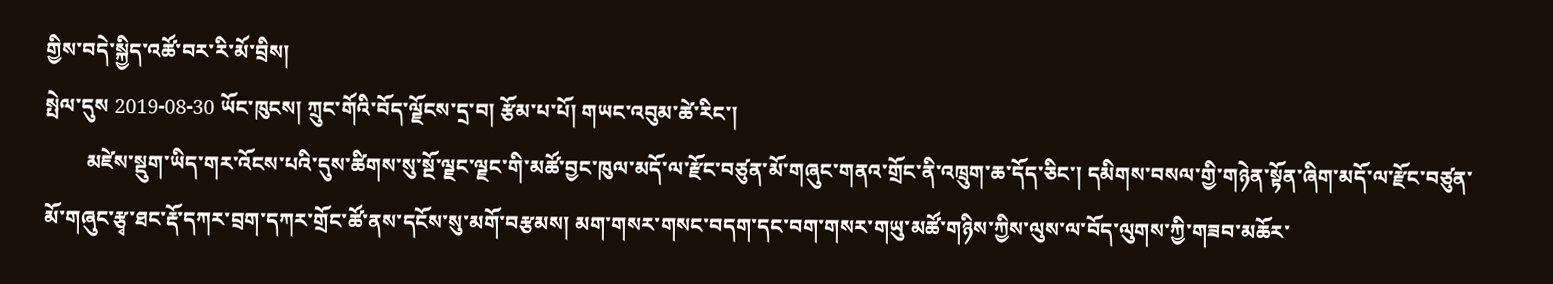གྱིས་བདེ་སྐྱིད་འཚོ་བར་རི་མོ་བྲིས།
སྤེལ་དུས 2019-08-30 ཡོང་ཁུངས། ཀྲུང་གོའི་བོད་ལྗོངས་དྲ་བ། རྩོམ་པ་པོ། གཡང་འབུམ་ཚེ་རིང་།
        མཛེས་སྡུག་ཡིད་གར་འོངས་པའི་དུས་ཚིགས་སུ་སྔོ་ལྗང་ལྗང་གི་མཚོ་བྱང་ཁུལ་མདོ་ལ་རྫོང་བཙུན་མོ་གཞུང་གནའ་གྲོང་ནི་འཁྲུག་ཆ་དོད་ཅིང་། དམིགས་བསལ་གྱི་གཉེན་སྟོན་ཞིག་མདོ་ལ་རྫོང་བཙུན་མོ་གཞུང་རྩྭ་ཐང་རྡོ་དཀར་བྲག་དཀར་གྲོང་ཚོ་ནས་དངོས་སུ་མགོ་བརྩམས། མག་གསར་གསང་བདག་དང་བག་གསར་གཡུ་མཚོ་གཉིས་ཀྱིས་ལུས་ལ་བོད་ལུགས་ཀྱི་གཟབ་མཆོར་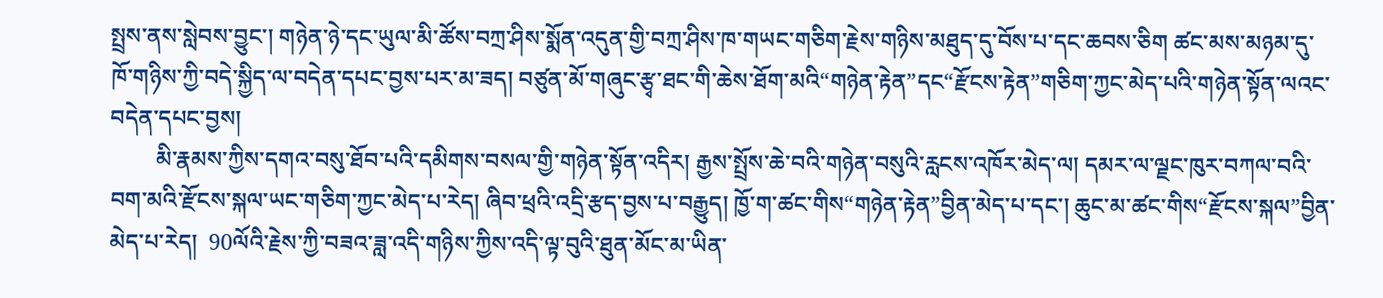སྤྲས་ནས་སླེབས་བྱུང་། གཉེན་ཉེ་དང་ཡུལ་མི་ཚོས་བཀྲ་ཤིས་སྨོན་འདུན་གྱི་བཀྲ་ཤིས་ཁ་གཡང་གཅིག་རྗེས་གཉིས་མཐུད་དུ་བོས་པ་དང་ཆབས་ཅིག ཚང་མས་མཉམ་དུ་ཁོ་གཉིས་ཀྱི་བདེ་སྐྱིད་ལ་བདེན་དཔང་བྱས་པར་མ་ཟད། བཙུན་མོ་གཞུང་རྩྭ་ཐང་གི་ཆེས་ཐོག་མའི“གཉེན་རྟེན”དང“རྫོངས་རྟེན”གཅིག་ཀྱང་མེད་པའི་གཉེན་སྟོན་ལའང་བདེན་དཔང་བྱས།
        མི་རྣམས་ཀྱིས་དགའ་བསུ་ཐོབ་པའི་དམིགས་བསལ་གྱི་གཉེན་སྟོན་འདིར། རྒྱས་སྤྲོས་ཆེ་བའི་གཉེན་བསུའི་རླངས་འཁོར་མེད་ལ། དམར་ལ་ལྗང་ཁུར་བཀལ་བའི་བག་མའི་རྫོངས་སྐལ་ཡང་གཅིག་ཀྱང་མེད་པ་རེད། ཞིབ་ཕྲའི་འདྲི་རྩད་བྱས་པ་བརྒྱུད། ཁྱོ་ག་ཚང་གིས“གཉེན་རྟེན”བྱིན་མེད་པ་དང་། ཆུང་མ་ཚང་གིས“རྫོངས་སྐལ”བྱིན་མེད་པ་རེད།  90ལོའི་རྗེས་ཀྱི་བཟའ་ཟླ་འདི་གཉིས་ཀྱིས་འདི་ལྟ་བུའི་ཐུན་མོང་མ་ཡིན་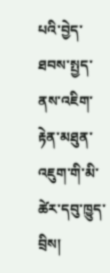པའི་བྱེད་ཐབས་སྤྱད་ནས་འཇིག་རྟེན་མཐུན་འཇུག་གི་མི་ཚེར་དབུ་ཁྱུད་བྲིས།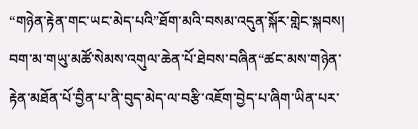“གཉེན་རྟེན་གང་ཡང་མེད་པའི”ཐོག་མའི་བསམ་འདུན་སྐོར་གླེང་སྐབས། བག་མ་གཡུ་མཚོ་སེམས་འགུལ་ཆེན་པོ་ཐེབས་བཞིན“ཚང་མས་གཉེན་རྟེན་མཐོན་པོ་བྱིན་པ་ནི་བུད་མེད་ལ་བརྩི་འཇོག་བྱེད་པ་ཞིག་ཡིན་པར་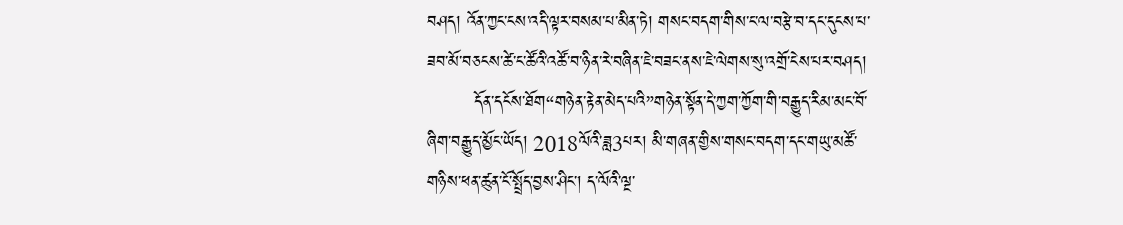བཤད། འོན་ཀྱང་ངས་འདི་ལྟར་བསམ་པ་མིན་ཏེ། གསང་བདག་གིས་ང་ལ་བརྩེ་བ་དང་དུངས་པ་ཟབ་མོ་བཅངས་ཚེ་ང་ཚོའི་འཚོ་བ་ཉིན་རེ་བཞིན་ཇེ་བཟང་ནས་ཇེ་ལེགས་སུ་འགྲོ་ངེས་པར་བཤད།
        དོན་དངོས་ཐོག“གཉེན་རྟེན་མེད་པའི”གཉེན་སྟོན་དེ་ཀྱག་ཀྱོག་གི་བརྒྱུད་རིམ་མང་བོ་ཞིག་བརྒྱུད་མྱོང་ཡོད། 2018ལོའི་ཟླ3པར། མི་གཞན་གྱིས་གསང་བདག་དང་གཡུ་མཚོ་གཉིས་ཕན་ཚུན་ངོ་སྤྲོད་བྱས་ཤིང་། ད་ལོའི་ལྔ་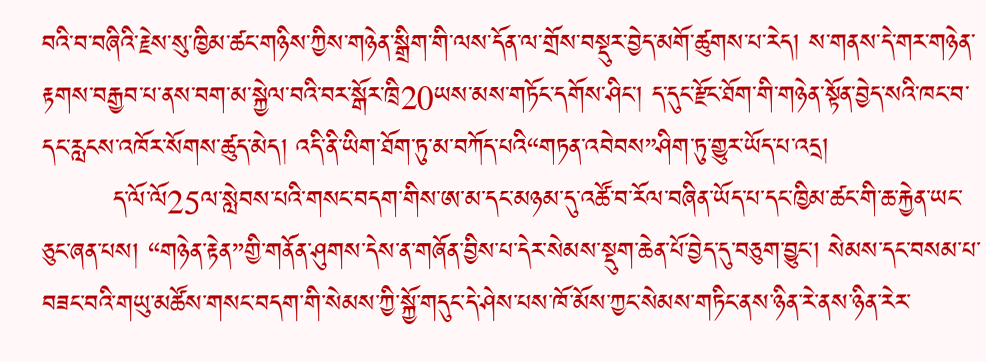བའི་བ་བཞིའི་རྗེས་སུ་ཁྱིམ་ཚང་གཉིས་ཀྱིས་གཉེན་སྒྲིག་གི་ལས་དོན་ལ་གྲོས་བསྡུར་བྱེད་མགོ་ཚུགས་པ་རེད། ས་གནས་དེ་གར་གཉེན་རྟགས་བརྒྱབ་པ་ནས་བག་མ་སྐྱེལ་བའི་བར་སྒོར་ཁྲི20ཡས་མས་གཏོང་དགོས་ཤིང་། ད་དུང་རྫོང་ཐོག་གི་གཉེན་སྟོན་བྱེད་སའི་ཁང་བ་དང་རླངས་འཁོར་སོགས་ཚུད་མེད། འདི་ནི་ཡིག་ཐོག་ཏུ་མ་བཀོད་པའི“གཏན་འབེབས”ཤིག་ཏུ་གྱུར་ཡོད་པ་འདྲ།
        ད་ལོ་ལོ25ལ་སླེབས་པའི་གསང་བདག་གིས་ཨ་མ་དང་མཉམ་དུ་འཚོ་བ་རོལ་བཞིན་ཡོད་པ་དང་ཁྱིམ་ཚང་གི་ཆ་རྐྱེན་ཡང་ཅུང་ཞན་པས། “གཉེན་རྟེན”གྱི་གནོན་ཤུགས་དེས་ན་གཞོན་བྱིས་པ་དེར་སེམས་སྡུག་ཆེན་པོ་བྱེད་དུ་བཅུག་བྱུང་། སེམས་དང་བསམ་པ་བཟང་བའི་གཡུ་མཚོས་གསང་བདག་གི་སེམས་ཀྱི་སྐྱོ་གདུང་དེ་ཤེས་པས་ཁོ་མོས་ཀྱང་སེམས་གཏིང་ནས་ཉིན་རེ་ནས་ཉིན་རེར་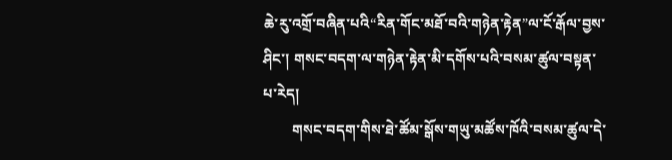ཆེ་རུ་འགྲོ་བཞིན་པའི“རིན་གོང་མཐོ་བའི་གཉེན་རྟེན”ལ་ངོ་རྒོལ་བྱས་ཤིང་། གསང་བདག་ལ་གཉེན་རྟེན་མི་དགོས་པའི་བསམ་ཚུལ་བསྟན་པ་རེད།
        གསང་བདག་གིས་ཐེ་ཚོམ་སྒོས་གཡུ་མཚོས་ཁོའི་བསམ་ཚུལ་དེ་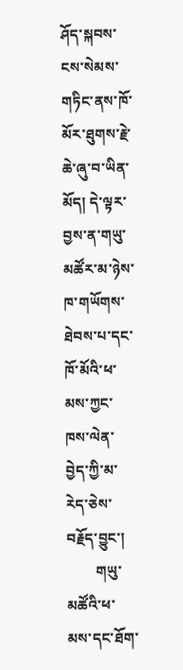ཤོད་སྐབས་ངས་སེམས་གཏིང་ནས་ཁོ་མོར་ཐུགས་རྗེ་ཆེ་ཞུ་བ་ཡིན་མོད། དེ་ལྟར་བྱས་ན་གཡུ་མཚོར་མ་ཉེས་ཁ་གཡོགས་ཐེབས་པ་དང་ཁོ་མོའི་ཕ་མས་ཀྱང་ཁས་ལེན་བྱེད་ཀྱི་མ་རེད་ཅེས་བརྗོད་བྱུང་།
        གཡུ་མཚོའི་ཕ་མས་དང་ཐོག་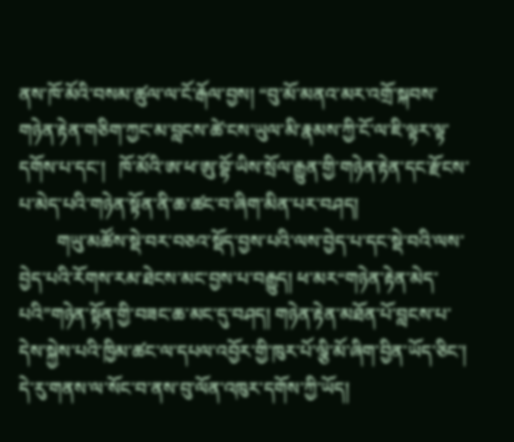ནས་ཁོ་མོའི་བསམ་ཚུལ་ལ་ངོ་རྒོལ་བྱས། “བུ་མོ་མནའ་མར་འགྲོ་སྐབས་གཉེན་རྟེན་གཅིག་ཀྱང་མ་བླངས་ཚེ་ངས་ཡུལ་མི་རྣམས་ཀྱི་ངོ་ལ་ཇི་ལྟར་ལྟ་དགོས་པ་དང་།   ཁོ་མོའི་ཨ་ཕ་ཨུ་བྷོ་ཡིས་སྲོལ་རྒྱུན་གྱི་གཉེན་རྟེན་དང་རྫོངས་པ་མེད་པའི་གཉེན་སྟོན་ནི་ཆ་ཚང་བ་ཞིག་མིན་པར་བཤད།
        གཡུ་མཚོས་སྡེ་བར་བཅའ་སྡོད་བྱས་པའི་ལས་བྱེད་པ་དང་སྡེ་བའི་ལས་བྱེད་པའི་རོགས་རམ་ཐེངས་མང་བྱས་པ་བརྒྱུད། ཕ་མར“གཉེན་རྟེན་མེད་པའི”གཉེན་སྟོན་གྱི་བཟང་ཆ་མང་དུ་བཤད། གཉེན་རྟེན་མཐོན་པོ་བླངས་པ་དེས་སྐྱེས་པའི་ཁྱིམ་ཚང་ལ་དཔལ་འབྱོར་གྱི་ཁུར་པོ་ལྕི་མོ་ཞིག་བྱིན་ཡོད་ཅིང་། དེ་རུ་གནས་ལ་སོང་བ་ནས་བུ་ལོན་འཁུར་དགོས་ཀྱི་ཡོད།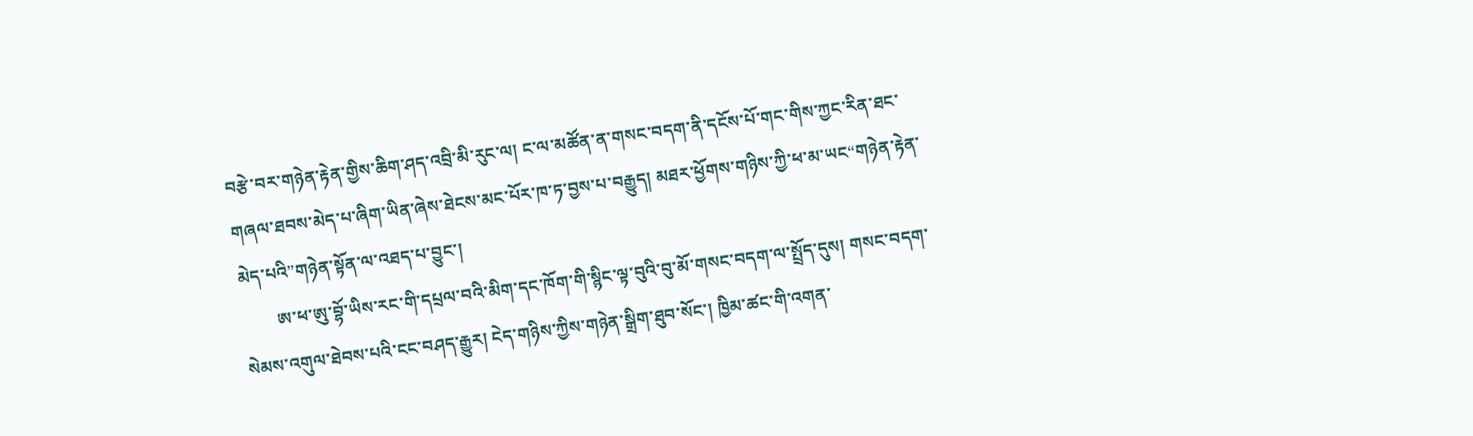བརྩེ་བར་གཉེན་རྟེན་གྱིས་ཆིག་ཤད་འབྲི་མི་རུང་ལ། ང་ལ་མཚོན་ན་གསང་བདག་ནི་དངོས་པོ་གང་གིས་ཀྱང་རིན་ཐང་གཞལ་ཐབས་མེད་པ་ཞིག་ཡིན་ཞེས་ཐེངས་མང་པོར་ཁ་ཏ་བྱས་པ་བརྒྱུད། མཐར་ཕྱོགས་གཉིས་ཀྱི་ཕ་མ་ཡང“གཉེན་རྟེན་མེད་པའི”གཉེན་སྟོན་ལ་འཐད་པ་བྱུང་།
        ཨ་ཕ་ཨུ་བྷོ་ཡིས་རང་གི་དཔྲལ་བའི་མིག་དང་ཁོག་གི་སྙིང་ལྟ་བུའི་བུ་མོ་གསང་བདག་ལ་སྤྲོད་དུས། གསང་བདག་སེམས་འགུལ་ཐེབས་པའི་ངང་བཤད་རྒྱུར། ངེད་གཉིས་ཀྱིས་གཉེན་སྒྲིག་ཐུབ་སོང་། ཁྱིམ་ཚང་གི་འགན་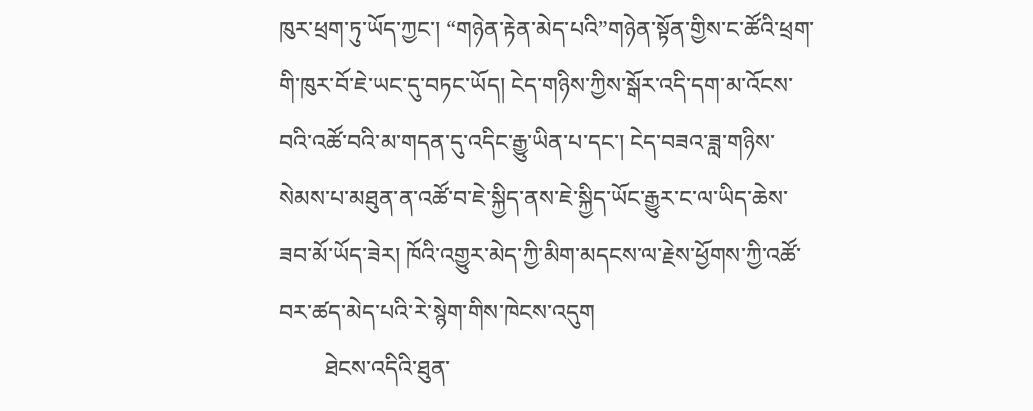ཁུར་ཕྲག་ཏུ་ཡོད་ཀྱང་། “གཉེན་རྟེན་མེད་པའི”གཉེན་སྟོན་གྱིས་ང་ཚོའི་ཕྲག་གི་ཁུར་བོ་ཇེ་ཡང་དུ་བཏང་ཡོད། ངེད་གཉིས་ཀྱིས་སྒོར་འདི་དག་མ་འོངས་བའི་འཚོ་བའི་མ་གདན་དུ་འདིང་རྒྱུ་ཡིན་པ་དང་། ངེད་བཟའ་ཟླ་གཉིས་སེམས་པ་མཐུན་ན་འཚོ་བ་ཇེ་སྐྱིད་ནས་ཇེ་སྐྱིད་ཡོང་རྒྱུར་ང་ལ་ཡིད་ཆེས་ཟབ་མོ་ཡོད་ཟེར། ཁོའི་འགྱུར་མེད་ཀྱི་མིག་མདངས་ལ་རྗེས་ཕྱོགས་ཀྱི་འཚོ་བར་ཚད་མེད་པའི་རེ་སྙེག་གིས་ཁེངས་འདུག
        ཐེངས་འདིའི་ཐུན་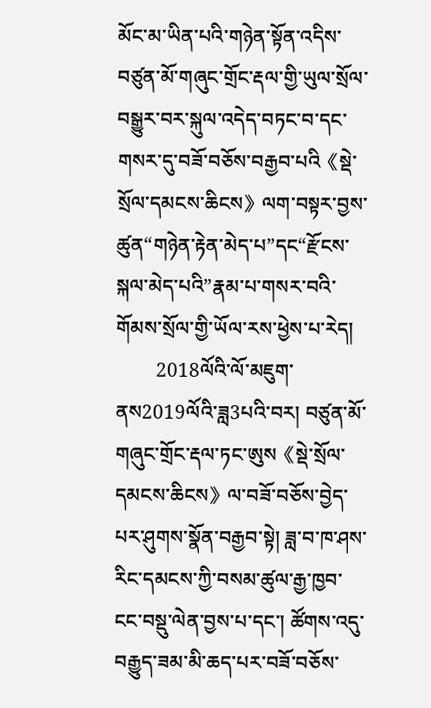མོང་མ་ཡིན་པའི་གཉེན་སྟོན་འདིས་བཙུན་མོ་གཞུང་གྲོང་རྡལ་གྱི་ཡུལ་སྲོལ་བསྒྱུར་བར་སྐུལ་འདེད་བཏང་བ་དང་གསར་དུ་བཟོ་བཅོས་བརྒྱབ་པའི《སྡེ་སྲོལ་དམངས་ཆིངས》ལག་བསྟར་བྱས་ཚུན“གཉེན་རྟེན་མེད་པ”དང“རྫོངས་སྐལ་མེད་པའི”རྣམ་པ་གསར་བའི་གོམས་སྲོལ་གྱི་ཡོལ་རས་ཕྱེས་པ་རེད།
        2018ལོའི་ལོ་མཇུག་ནས2019ལོའི་ཟླ3པའི་བར། བཙུན་མོ་གཞུང་གྲོང་རྡལ་ཏང་ཨུས《སྡེ་སྲོལ་དམངས་ཆིངས》ལ་བཟོ་བཅོས་བྱེད་པར་ཤུགས་སྣོན་བརྒྱབ་སྟེ། ཟླ་བ་ཁ་ཤས་རིང་དམངས་ཀྱི་བསམ་ཚུལ་རྒྱ་ཁྱབ་ངང་བསྡུ་ལེན་བྱས་པ་དང་། ཚོགས་འདུ་བརྒྱུད་ཟམ་མི་ཆད་པར་བཟོ་བཅོས་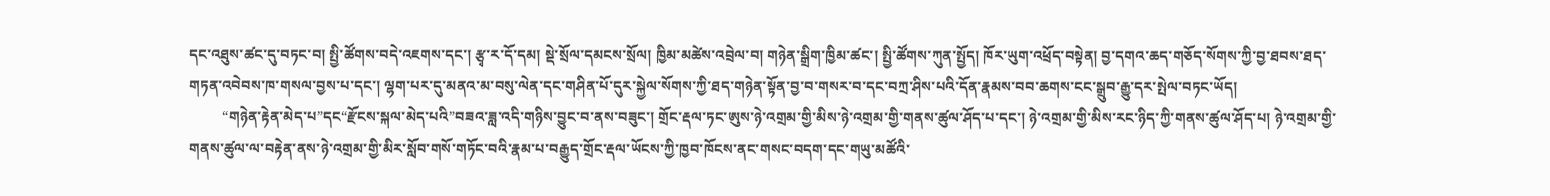དང་འཐུས་ཚང་དུ་བཏང་བ། སྤྱི་ཚོགས་བདེ་འཇགས་དང་། རྩྭ་ར་དོ་དམ། སྡེ་སྲོལ་དམངས་སྲོལ། ཁྱིམ་མཚེས་འབྲེལ་བ། གཉེན་སྒྲིག་ཁྱིམ་ཚང་། སྤྱི་ཚོགས་ཀུན་སྤྱོད། ཁོར་ཡུག་འཕྲོད་བསྟེན། བྱ་དགའ་ཆད་གཅོད་སོགས་ཀྱི་བྱ་ཐབས་ཐད་གཏན་འབེབས་ཁ་གསལ་བྱས་པ་དང་། ལྷག་པར་དུ་མནའ་མ་བསུ་ལེན་དང་གཤིན་པོ་དུར་སྐྱེལ་སོགས་ཀྱི་ཐད་གཉེན་སྟོན་བྱ་བ་གསར་བ་དང་བཀྲ་ཤིས་པའི་དོན་རྣམས་བབ་ཆགས་ངང་སྒྲུབ་རྒྱུ་དར་སྤེལ་བཏང་ཡོད།
         “གཉེན་རྟེན་མེད་པ”དང“རྫོངས་སྐལ་མེད་པའི”བཟའ་ཟླ་འདི་གཉིས་བྱུང་བ་ནས་བཟུང་། གྲོང་རྡལ་ཏང་ཨུས་ཉེ་འགྲམ་གྱི་མིས་ཉེ་འགྲམ་གྱི་གནས་ཚུལ་ཤོད་པ་དང་། ཉེ་འགྲམ་གྱི་མིས་རང་ཉིད་ཀྱི་གནས་ཚུལ་ཤོད་པ། ཉེ་འགྲམ་གྱི་གནས་ཚུལ་ལ་བརྟེན་ནས་ཉེ་འགྲམ་གྱི་མིར་སློབ་གསོ་གཏོང་བའི་རྣམ་པ་བརྒྱུད་གྲོང་རྡལ་ཡོངས་ཀྱི་ཁྱབ་ཁོངས་ནང་གསང་བདག་དང་གཡུ་མཚོའི་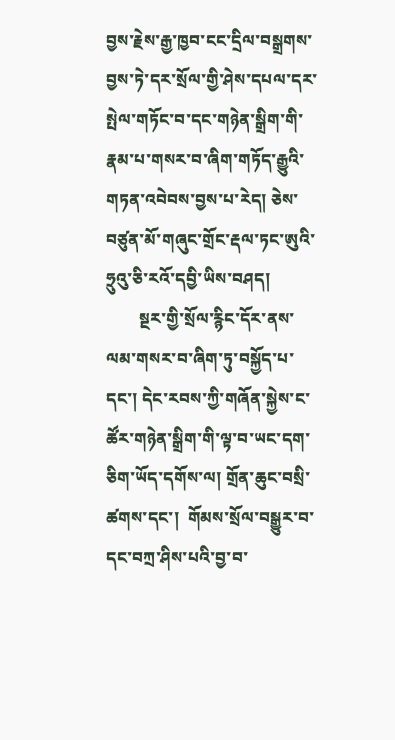བྱས་རྗེས་རྒྱ་ཁྱབ་ངང་དྲིལ་བསྒྲགས་བྱས་ཏེ་དར་སྲོལ་གྱི་ཤེས་དཔལ་དར་སྤེལ་གཏོང་བ་དང་གཉེན་སྒྲིག་གི་རྣམ་པ་གསར་བ་ཞིག་གཏོད་རྒྱུའི་གཏན་འབེབས་བྱས་པ་རེད། ཅེས་བཙུན་མོ་གཞུང་གྲོང་རྡལ་ཏང་ཨུའི་ཧྲུའུ་ཅི་རའོ་དབྱི་ཡིས་བཤད།
        སྔར་གྱི་སྲོལ་རྙིང་དོར་ནས་ལམ་གསར་བ་ཞིག་ཏུ་བསྐྱོད་པ་དང་། དེང་རབས་ཀྱི་གཞོན་སྐྱེས་ང་ཚོར་གཉེན་སྒྲིག་གི་ལྟ་བ་ཡང་དག་ཅིག་ཡོད་དགོས་ལ། གྲོན་ཆུང་བསྲི་ཚགས་དང་།  གོམས་སྲོལ་བསྒྱུར་བ་དང་བཀྲ་ཤིས་པའི་བྱ་བ་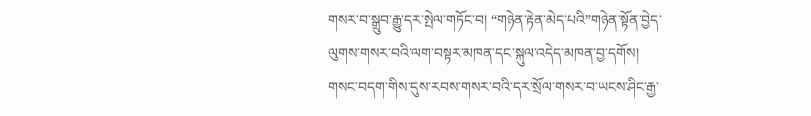གསར་བ་སྒྲུབ་རྒྱུ་དར་སྤེལ་གཏོང་བ། “གཉེན་རྟེན་མེད་པའི”གཉེན་སྟོན་བྱེད་ལུགས་གསར་བའི་ལག་བསྟར་མཁན་དང་སྐུལ་འདེད་མཁན་བྱ་དགོས། གསང་བདག་གིས་དུས་རབས་གསར་བའི་དར་སྲོལ་གསར་བ་ཡངས་ཤིང་རྒྱ་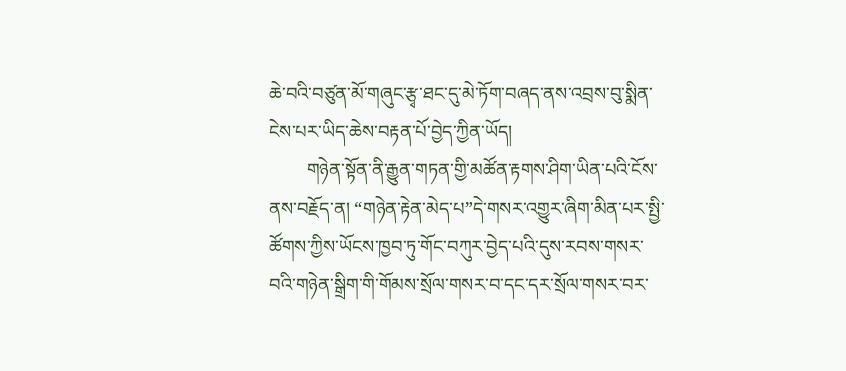ཆེ་བའི་བཙུན་མོ་གཞུང་རྩྭ་ཐང་དུ་མེ་ཏོག་བཞད་ནས་འབྲས་བུ་སྨིན་ངེས་པར་ཡིད་ཆེས་བརྟན་པོ་བྱེད་ཀྱིན་ཡོད།
        གཉེན་སྟོན་ནི་རྒྱུན་གཏན་གྱི་མཚོན་རྟགས་ཤིག་ཡིན་པའི་ངོས་ནས་བརྗོད་ན། “གཉེན་རྟེན་མེད་པ”དེ་གསར་འགྱུར་ཞིག་མིན་པར་སྤྱི་ཚོགས་ཀྱིས་ཡོངས་ཁྱབ་ཏུ་གོང་བཀུར་བྱེད་པའི་དུས་རབས་གསར་བའི་གཉེན་སྒྲིག་གི་གོམས་སྲོལ་གསར་བ་དང་དར་སྲོལ་གསར་བར་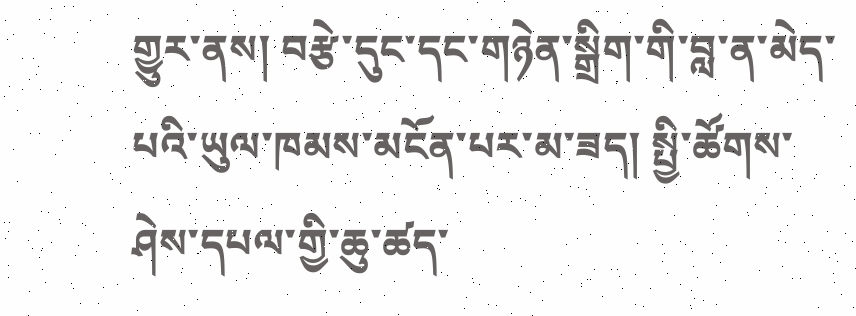གྱུར་ནས། བརྩེ་དུང་དང་གཉེན་སྒྲིག་གི་བླ་ན་མེད་པའི་ཡུལ་ཁམས་མངོན་པར་མ་ཟད། སྤྱི་ཚོགས་ཤེས་དཔལ་གྱི་ཆུ་ཚད་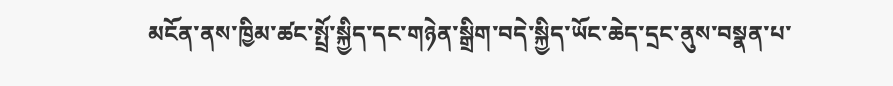མངོན་ནས་ཁྱིམ་ཚང་སྤྲོ་སྐྱིད་དང་གཉེན་སྒྲིག་བདེ་སྐྱིད་ཡོང་ཆེད་དྲང་ནུས་བསྣན་པ་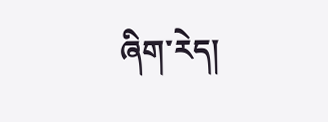ཞིག་རེད།